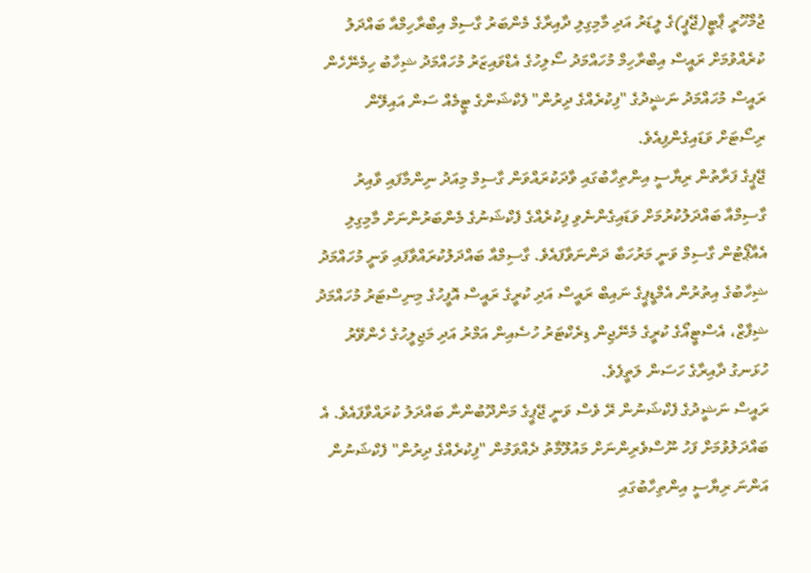ޖުމްހޫރީ ޕާޓީ(ޖޭޕީ)ގެ ލީޑަރު އަދި މާމިގިލި ދާއިރާގެ މެންބަރު ގާސިމް އިބްރާހިމްއާ ބައްދަލު ކުރެއްވުމަށް ރައީސް އިބްރާހިމް މުހައްމަދު ސޯލިހުގެ އެޑްވައިޒަރު މުހައްމަދު ޝިހާބު ހިމެނޭހެން ރައީސް މުހައްމަދު ނަޝީދުގެ "ފިކުރެއްގެ ދިރުން" ފެކްޝަންގެ ޓީމެއް ސަން އައިލޭން ރިސޯޓަށް ވަޑައިގެންފިއެވެ.
ޖޭޕީގެ ފަރާތުން ރިޔާސީ އިންތިހާބުގައި ވާދަކުރައްވަން ގާސިމް މިއަދު ނިންމާފައި ވާއިރު ގާސިމްއާ ބައްދަލުކުރުމަށް ވަޑައިގެންނެވި ފިކުރެއްގެ ފެކްޝަނުގެ މެންބަރުންނަށް މާމިގިލި އެއާޕޯޓުން ގާސިމް ވަނީ މަރުހަބާ ދަންނަވާފައެވެ. ގާސިމްއާ ބައްދަލުކުރައްވާފައި ވަނީ މުހައްމަދު ޝިހާބުގެ އިތުރުން އެމްޑީޕީގެ ނައިބް ރައީސް އަދި ކުރީގެ ރައީސް އޮފީހުގެ މިނިސްޓަރު މުހައްމަދު ޝިފާޒް، އެސްޓީއޯގެ ކުރީގެ މެނޭޖިން ޑިރެކްޓަރު ހުސެއިން އަމްރު އަދި މަޖިލީހުގެ ހެންވޭރު ހުޅަނގު ދާއިރާގެ ހަސަން ލަތީފެވެ.
ރައީސް ނަޝީދުގެ ފެކްޝަނުން ރޭ ވެސް ވަނީ ޖޭޕީގެ މަންދޫބުންނާ ބައްދަލު ކުރައްވާފައެވެ. އެ ބައްދަލުވުމަށް ފަހު ނޫސްވެރިންނަށް މައުލޫމާތު ދެއްވަމުން "ފިކުރެއްގެ ދިރުން" ފެކްޝަނުން އަންނަ ރިޔާސީ އިންތިހާބުގައި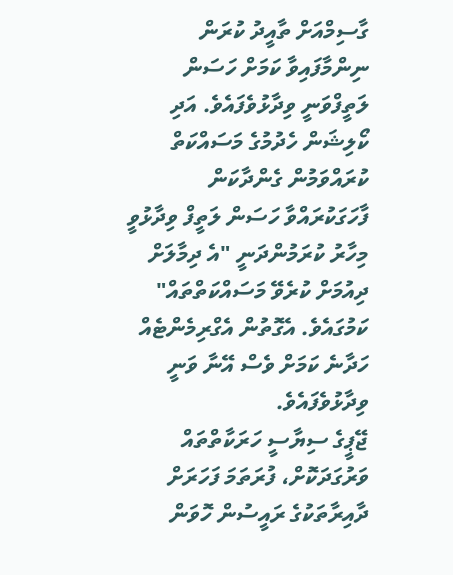ގާސިމްއަށް ތާއީދު ކުރަން ނިންމާފައިވާ ކަމަށް ހަސަން ލަތީފްވަނީ ވިދާޅުވެފައެވެ. އަދި ކޯލިޝަން ހެދުމުގެ މަސައްކަތް ކުރައްވަމުން ގެންދާކަން ފާހަގަކުރައްވާ ހަސަން ލަތީފް ވިދާޅުވީ މިހާރު ކުރަމުންދަނީ "އެ ދިމާލަށް ދިއުމަށް ކުރެވޭ މަސައްކަތްތައް" ކަމުގައެވެ. އެގޮތުން އެގްރިމެންޓެއް ހަދާނެ ކަމަށް ވެސް އޭނާ ވަނީ ވިދާޅުވެފައެވެ.
ޖޭޕީގެ ސިޔާސީ ހަރަކާތްތައް ވަރުގަދަކޮށް، ފުރަތަމަ ފަހަރަށް ދާއިރާތަކުގެ ރައީސުން ހޮވަން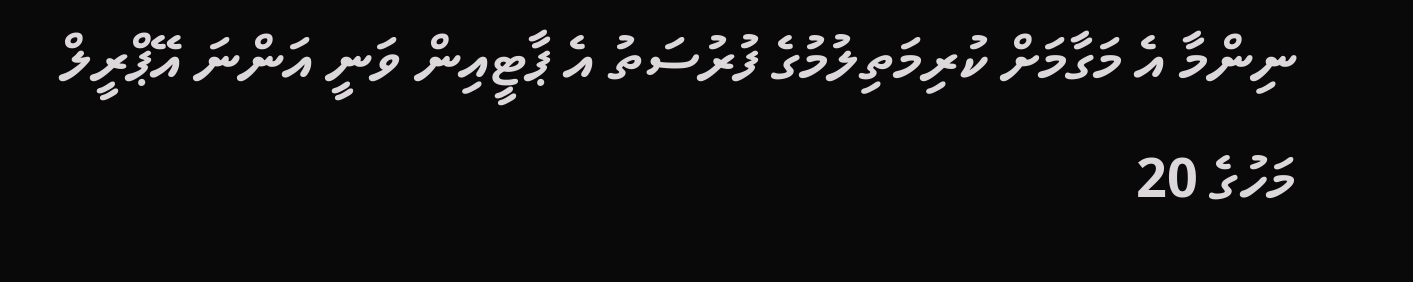ނިންމާ އެ މަގާމަށް ކުރިމަތިލުމުގެ ފުރުސަތު އެ ޕާޓީއިން ވަނީ އަންނަ އޭޕްރީލް މަހުގެ 20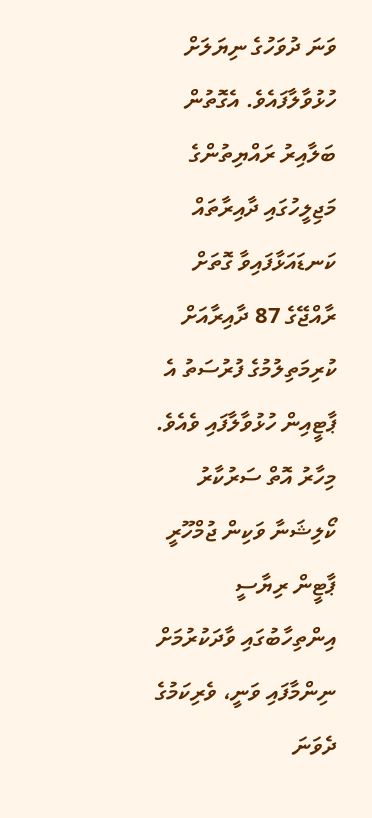ވަނަ ދުވަހުގެ ނިޔަލަށް ހުޅުވާލާފައެވެ. އެގޮތުން ބަލާއިރު ރައްޔިތުންގެ މަޖިލީހުގައި ދާއިރާތައް ކަނޑައަޅާފައިވާ ގޮތަށް ރާއްޖޭގެ 87 ދާއިރާއަށް ކުރިމަތިލުމުގެ ފުރުސަތު އެ ޕާޓީއިން ހުޅުވާލާފައި ވެއެވެ.
މިހާރު އޮތް ސަރުކާރު ކޯލިޝަނާ ވަކިން ޖުމްހޫރީ ޕާޓީން ރިޔާސީ އިންތިހާބުގައި ވާދަކުރުމަށް ނިންމާފައި ވަނީ، ވެރިކަމުގެ ދެވަނަ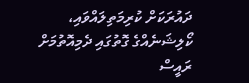ދައުރަކަށް ކުރިމަތިލައްވައި، ކޯލިޝަނެއްގެ ގޮތުގައި ދެމިއޮތުމަށް ރައީސް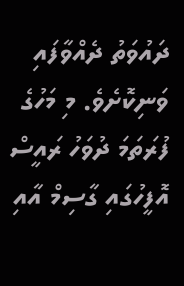ދައުވަތު ދެއްވާފައި ވަނިކޮށެވެ. މި މަހުގެ ފުރަތަމަ ދުވަހު ރައީސް އޮފީހުގައި ގާސިމް އާއި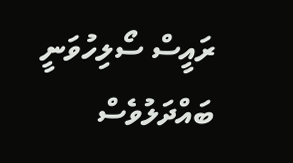ރައީސް ސޯލިހުވަނީ ބައްދަލުވެސް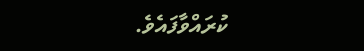ކުރައްވާފައެވެ.